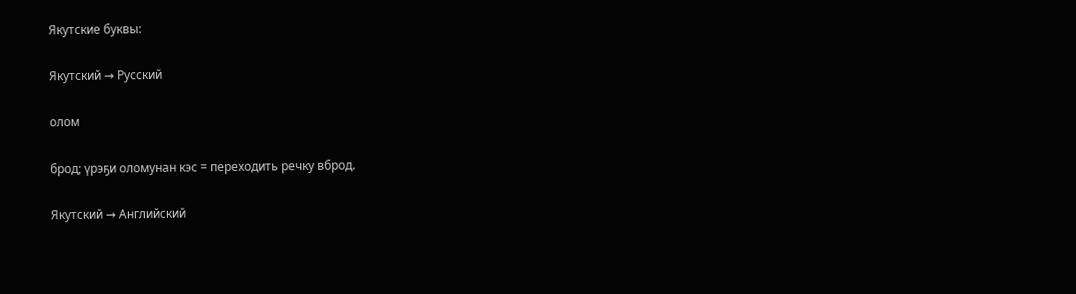Якутские буквы:

Якутский → Русский

олом

брод; үрэҕи оломунан кэс = переходить речку вброд.

Якутский → Английский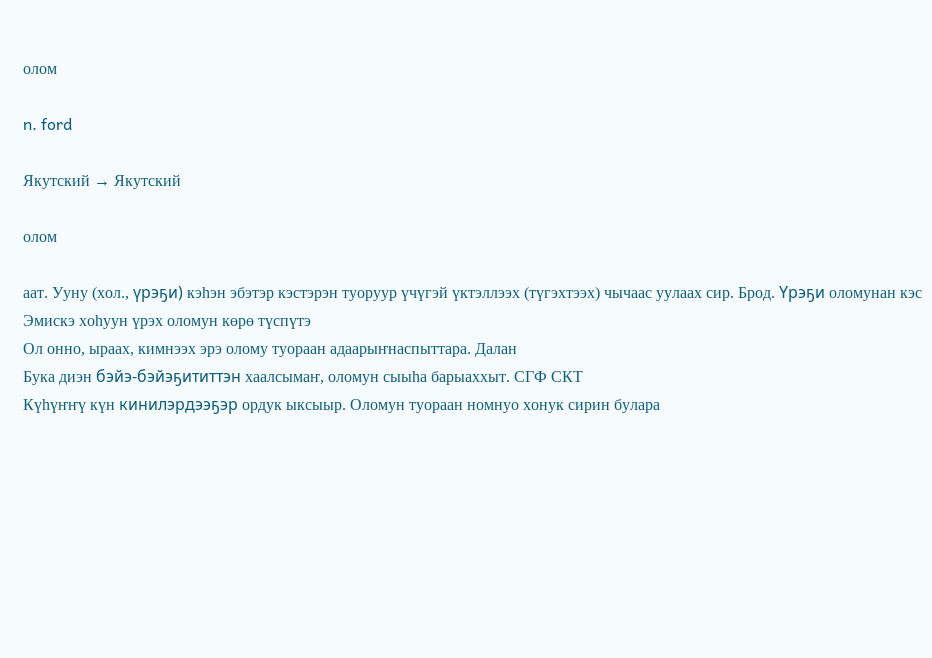олом

n. ford

Якутский → Якутский

олом

аат. Ууну (хол., үрэҕи) кэһэн эбэтэр кэстэрэн туоруур үчүгэй үктэллээх (түгэхтээх) чычаас уулаах сир. Брод. Үрэҕи оломунан кэс
Эмискэ хоһуун үрэх оломун көрө түспүтэ
Ол онно, ыраах, кимнээх эрэ олому туораан адаарыҥнаспыттара. Далан
Бука диэн бэйэ-бэйэҕититтэн хаалсымаҥ, оломун сыыһа барыаххыт. СГФ СКТ
Күһүҥҥү күн кинилэрдээҕэр ордук ыксыыр. Оломун туораан номнуо хонук сирин булара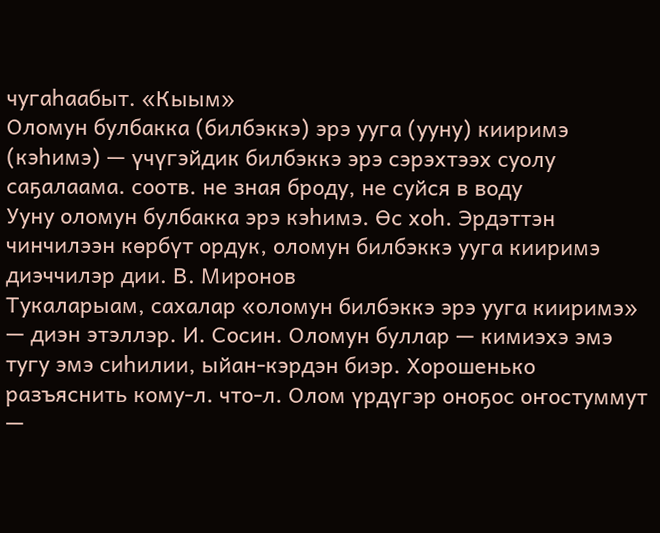чугаһаабыт. «Кыым»
Оломун булбакка (билбэккэ) эрэ ууга (ууну) кииримэ (кэһимэ) — үчүгэйдик билбэккэ эрэ сэрэхтээх суолу саҕалаама. соотв. не зная броду, не суйся в воду
Ууну оломун булбакка эрэ кэһимэ. Өс хоһ. Эрдэттэн чинчилээн көрбүт ордук, оломун билбэккэ ууга кииримэ диэччилэр дии. В. Миронов
Тукаларыам, сахалар «оломун билбэккэ эрэ ууга кииримэ» — диэн этэллэр. И. Сосин. Оломун буллар — кимиэхэ эмэ тугу эмэ сиһилии, ыйан-кэрдэн биэр. Хорошенько разъяснить кому-л. что-л. Олом үрдүгэр оноҕос оҥостуммут —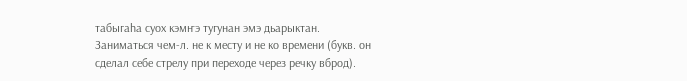табыгаһа суох кэмҥэ тугунан эмэ дьарыктан. Заниматься чем-л. не к месту и не ко времени (букв. он сделал себе стрелу при переходе через речку вброд).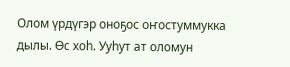Олом үрдүгэр оноҕос оҥостуммукка дылы. Өс хоһ. Ууһут ат оломун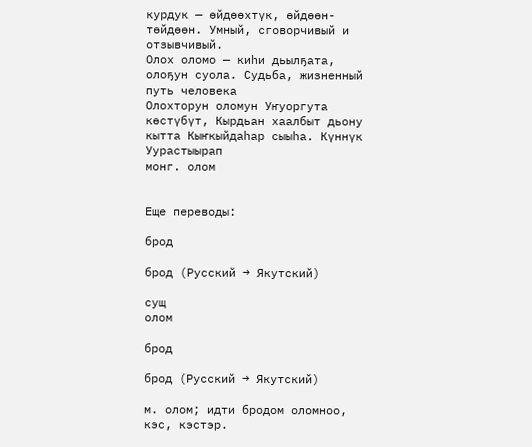курдук — өйдөөхтүк, өйдөөн-төйдөөн. Умный, сговорчивый и отзывчивый.
Олох оломо — киһи дьылҕата, олоҕун суола. Судьба, жизненный путь человека
Олохторун оломун Уҥуоргута көстүбүт, Кырдьан хаалбыт дьону кытта Кыҥкыйдаһар сыыһа. Күннүк Уурастыырап
монг. олом


Еще переводы:

брод

брод (Русский → Якутский)

сущ
олом

брод

брод (Русский → Якутский)

м. олом; идти бродом оломноо, кэс, кэстэр.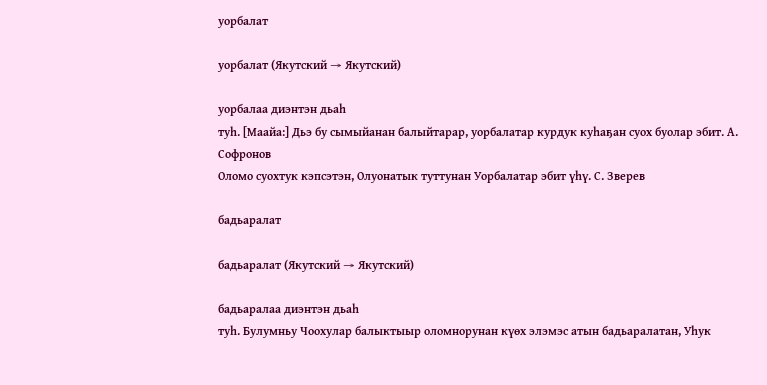уорбалат

уорбалат (Якутский → Якутский)

уорбалаа диэнтэн дьаһ
туһ. [Маайа:] Дьэ бу сымыйанан балыйтарар, уорбалатар курдук куһаҕан суох буолар эбит. А. Софронов
Оломо суохтук кэпсэтэн, Олуонатык туттунан Уорбалатар эбит үһү. С. Зверев

бадьаралат

бадьаралат (Якутский → Якутский)

бадьаралаа диэнтэн дьаһ
туһ. Булумньу Чоохулар балыктыыр оломнорунан күөх элэмэс атын бадьаралатан, Уһук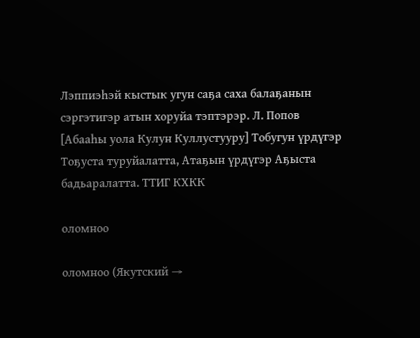Лэппиэһэй кыстык угун саҕа саха балаҕанын сэргэтигэр атын хоруйа тэптэрэр. Л. Попов
[Абааһы уола Кулун Куллустууру] Тобугун үрдүгэр Тоҕуста туруйалатта, Атаҕын үрдүгэр Аҕыста бадьаралатта. ТТИГ КХКК

оломноо

оломноо (Якутский →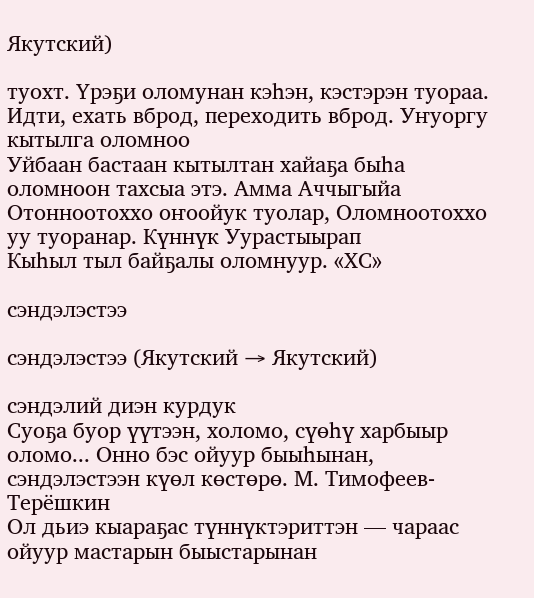Якутский)

туохт. Үрэҕи оломунан кэһэн, кэстэрэн туораа. Идти, ехать вброд, переходить вброд. Уҥуоргу кытылга оломноо
Уйбаан бастаан кытылтан хайаҕа быһа оломноон тахсыа этэ. Амма Аччыгыйа
Отонноотоххо оҥоойук туолар, Оломноотоххо уу туоранар. Күннүк Уурастыырап
Кыһыл тыл байҕалы оломнуур. «ХС»

сэндэлэстээ

сэндэлэстээ (Якутский → Якутский)

сэндэлий диэн курдук
Суоҕа буор үүтээн, холомо, сүөһү харбыыр оломо... Онно бэс ойуур быыһынан, сэндэлэстээн күөл көстөрө. М. Тимофеев-Терёшкин
Ол дьиэ кыараҕас түннүктэриттэн — чараас ойуур мастарын быыстарынан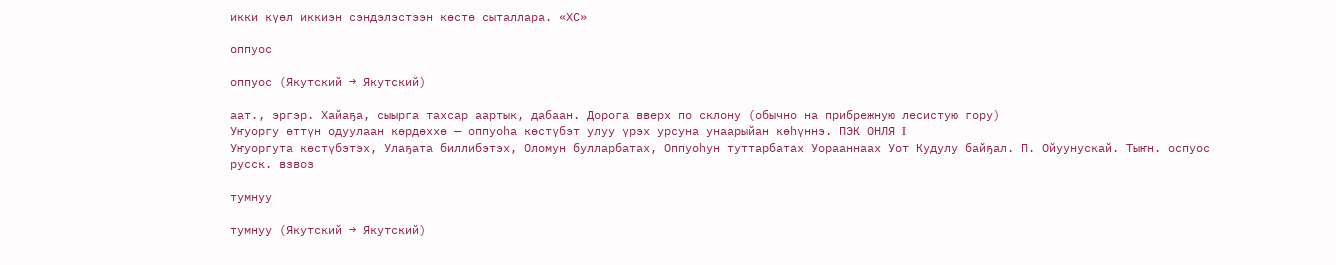икки күөл иккиэн сэндэлэстээн көстө сыталлара. «ХС»

оппуос

оппуос (Якутский → Якутский)

аат., эргэр. Хайаҕа, сыырга тахсар аартык, дабаан. Дорога вверх по склону (обычно на прибрежную лесистую гору)
Уҥуоргу өттүн одуулаан көрдөххө — оппуоһа көстүбэт улуу үрэх урсуна унаарыйан көһүннэ. ПЭК ОНЛЯ I
Уҥуоргута көстүбэтэх, Улаҕата биллибэтэх, Оломун булларбатах, Оппуоһун туттарбатах Уорааннаах Уот Кудулу байҕал. П. Ойуунускай. Тыҥн. оспуос
русск. взвоз

тумнуу

тумнуу (Якутский → Якутский)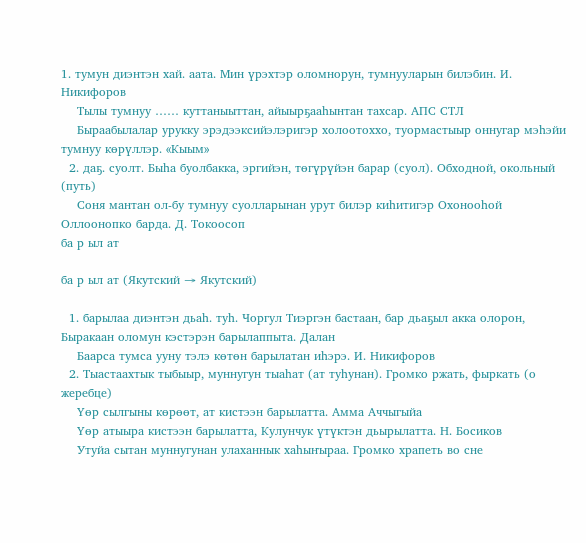1. тумун диэнтэн хай. аата. Мин үрэхтэр оломнорун, тумнууларын билэбин. И. Никифоров
    Тылы тумнуу …… куттаныыттан, айыырҕааһынтан тахсар. АПС СТЛ
    Быраабылалар урукку эрэдээксийэлэригэр холоотоххо, туормастыыр оннугар мэһэйи тумнуу көрүллэр. «Кыым»
  2. даҕ. суолт. Быһа буолбакка, эргийэн, төгүрүйэн барар (суол). Обходной, окольный (путь)
    Соня мантан ол-бу тумнуу суолларынан урут билэр киһитигэр Охонооһой Оллоонопко барда. Д. Токоосоп
ба р ыл ат

ба р ыл ат (Якутский → Якутский)

  1. барылаа диэнтэн дьаһ. туһ. Чоргул Тиэргэн бастаан, бар дьаҕыл акка олорон, Быракаан оломун кэстэрэн барылаппыта. Далан
    Баарса тумса ууну тэлэ көтөн барылатан иһэрэ. И. Никифоров
  2. Тыастаахтык тыбыыр, муннугун тыаһат (ат туһунан). Громко ржать, фыркать (о жеребце)
    Үөр сылгыны көрөөт, ат кистээн барылатта. Амма Аччыгыйа
    Үөр атыыра кистээн барылатта, Кулунчук үтүктэн дьырылатта. Н. Босиков
    Утуйа сытан муннугунан улаханнык хаһыҥыраа. Громко храпеть во сне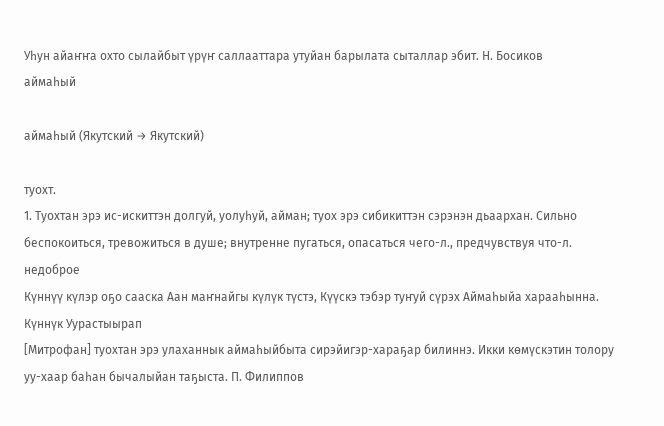Уһун айаҥҥа охто сылайбыт үрүҥ саллааттара утуйан барылата сыталлар эбит. Н. Босиков
аймаһый

аймаһый (Якутский → Якутский)

туохт.
1. Туохтан эрэ ис-искиттэн долгуй, уолуһуй, айман; туох эрэ сибикиттэн сэрэнэн дьаархан. Сильно беспокоиться, тревожиться в душе; внутренне пугаться, опасаться чего-л., предчувствуя что-л. недоброе
Күннүү күлэр оҕо сааска Аан маҥнайгы күлүк түстэ, Күүскэ тэбэр туҥуй сүрэх Аймаһыйа харааһынна. Күннүк Уурастыырап
[Митрофан] туохтан эрэ улаханнык аймаһыйбыта сирэйигэр-хараҕар билиннэ. Икки көмүскэтин толору уу-хаар баһан бычалыйан таҕыста. П. Филиппов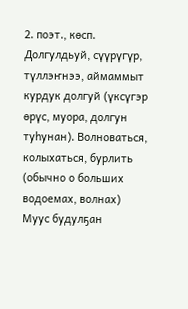2. поэт., көсп. Долгулдьуй, сүүрүгүр, түллэҥнээ, аймаммыт курдук долгуй (үксүгэр өрүс, муора, долгун туһунан). Волноваться, колыхаться, бурлить (обычно о больших водоемах, волнах)
Муус будулҕан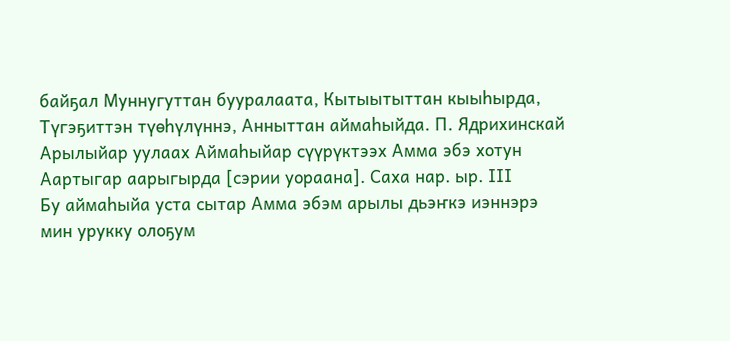байҕал Муннугуттан бууралаата, Кытыытыттан кыыһырда, Түгэҕиттэн түөһүлүннэ, Анныттан аймаһыйда. П. Ядрихинскай
Арылыйар уулаах Аймаһыйар сүүрүктээх Амма эбэ хотун Аартыгар аарыгырда [сэрии уораана]. Саха нар. ыр. III
Бу аймаһыйа уста сытар Амма эбэм арылы дьэҥкэ иэннэрэ мин урукку олоҕум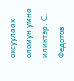охсуулаах оломун умна иликтэр. С. Федотов